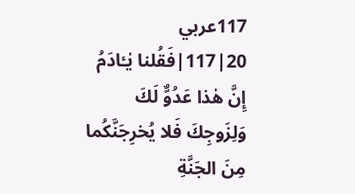117عربي
20|117|فَقُلنا يٰـٔادَمُ إِنَّ هٰذا عَدُوٌّ لَكَ وَلِزَوجِكَ فَلا يُخرِجَنَّكُما مِنَ الجَنَّةِ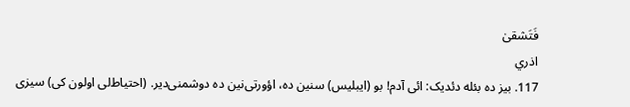فَتَشقىٰ
اذري
117. بیز ده بئله دئدیک: ائی آدم! بو (ایبلیس) سنین ده، اؤورتی‌نین ده دوشمنی‌دیر. (احتیاط‌لی اولون کی) سیزی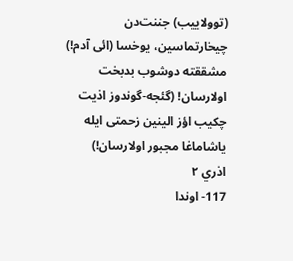(توولاییب) جننت‌دن چیخارتماسین، یوخسا (ائی آدم!) مشققته دوشوب بدبخت اولارسان! (گئجه-گوندوز اذیت چکیب اؤز الینین زحمتی ایله یاشاماغا مجبور اولارسان!)
اذري ٢
117- اوندا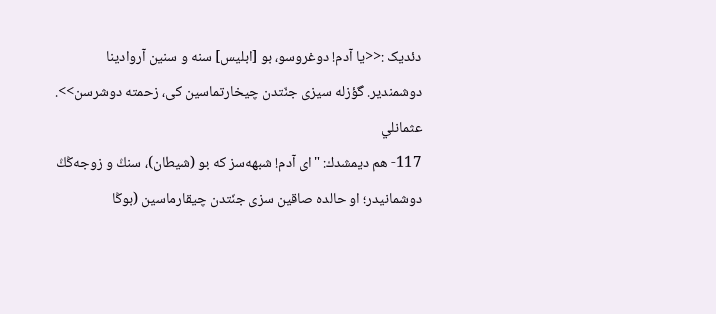دئدیک :<<یا آدم! دوغروسو، بو [ابلیس] سنه و سنین آروادینا دوشمندیر. گؤزله سیزی جنّتدن چیخارتماسین کی، زحمته دوشرسن>>.
عثمانلي
117- هم دیمشدك: "ای آدم! شبهه‌سز که بو (شیطان)، سنڭ و زوجه‌ڭڭ دوشمانیدر؛ او حالده صاقین سزی جنّتدن چیقارماسین (بوڭا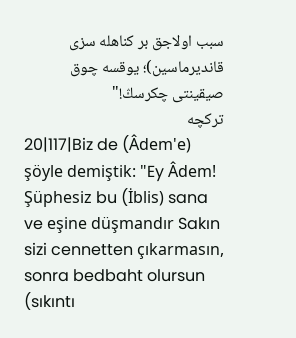سبب اولاجق بر کناهله سزی قاندیرماسین)؛ یوقسه چوق صیقینتی چکرسڭ!"
ترکچە
20|117|Biz de (Âdem'e) şöyle demiştik: "Ey Âdem! Şüphesiz bu (İblis) sana ve eşine düşmandır Sakın sizi cennetten çıkarmasın, sonra bedbaht olursun (sıkıntı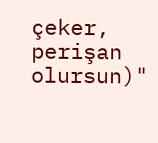çeker, perişan olursun)"